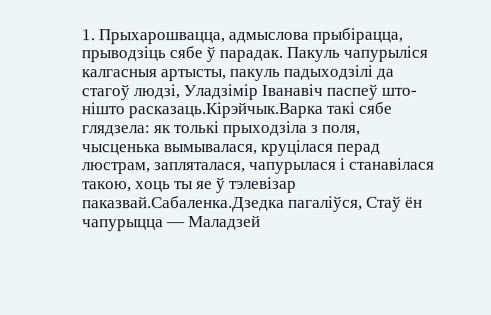1. Прыхарошвацца, адмыслова прыбірацца, прыводзіць сябе ў парадак. Пакуль чапурыліся калгасныя артысты, пакуль падыходзілі да стагоў людзі, Уладзімір Іванавіч паспеў што-нішто расказаць.Кірэйчык.Варка такі сябе глядзела: як толькі прыходзіла з поля, чысценька вымывалася, круцілася перад люстрам, запляталася, чапурылася і станавілася такою, хоць ты яе ў тэлевізар паказвай.Сабаленка.Дзедка пагаліўся, Стаў ён чапурыцца — Маладзей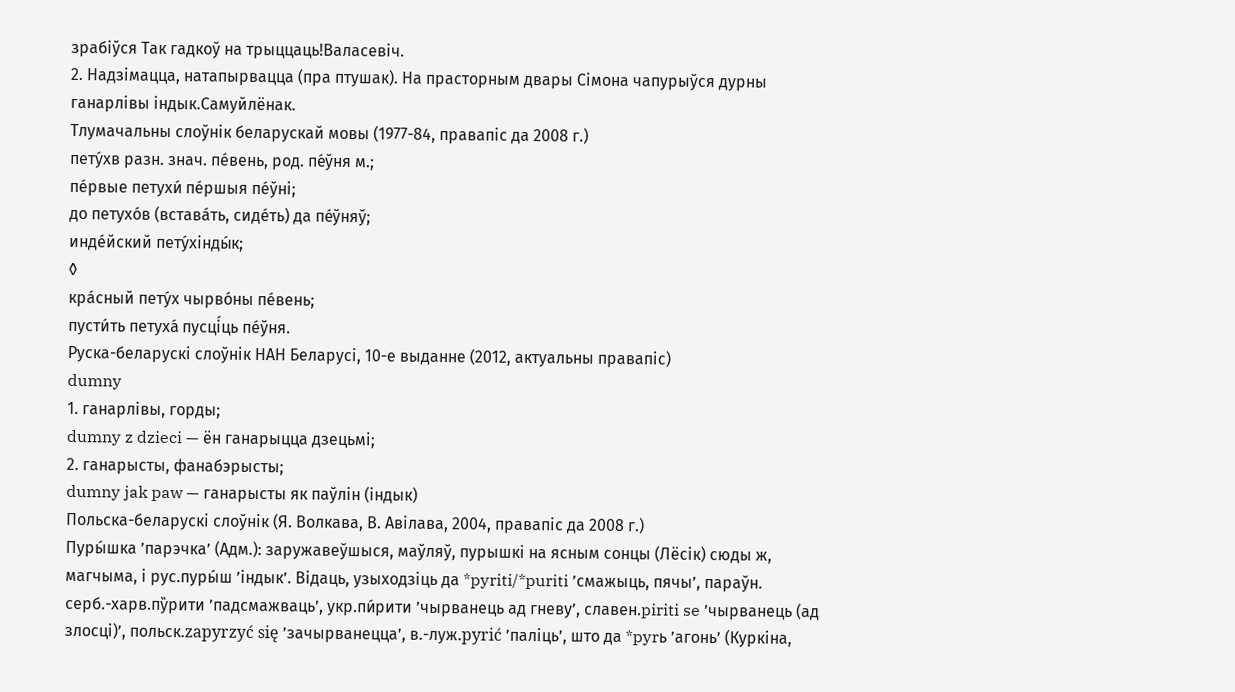зрабіўся Так гадкоў на трыццаць!Валасевіч.
2. Надзімацца, натапырвацца (пра птушак). На прасторным двары Сімона чапурыўся дурны ганарлівы індык.Самуйлёнак.
Тлумачальны слоўнік беларускай мовы (1977-84, правапіс да 2008 г.)
пету́хв разн. знач. пе́вень, род. пе́ўня м.;
пе́рвые петухи́ пе́ршыя пе́ўні;
до петухо́в (встава́ть, сиде́ть) да пе́ўняў;
инде́йский пету́хінды́к;
◊
кра́сный пету́х чырво́ны пе́вень;
пусти́ть петуха́ пусці́ць пе́ўня.
Руска-беларускі слоўнік НАН Беларусі, 10-е выданне (2012, актуальны правапіс)
dumny
1. ганарлівы, горды;
dumny z dzieci — ён ганарыцца дзецьмі;
2. ганарысты, фанабэрысты;
dumny jak paw — ганарысты як паўлін (індык)
Польска-беларускі слоўнік (Я. Волкава, В. Авілава, 2004, правапіс да 2008 г.)
Пуры́шка ’парэчка’ (Адм.): заружавеўшыся, маўляў, пурышкі на ясным сонцы (Лёсік) сюды ж, магчыма, і рус.пуры́ш ’індык’. Відаць, узыходзіць да *pyriti/*puriti ’смажыць, пячы’, параўн. серб.-харв.пу̏рити ’падсмажваць’, укр.пи́рити ’чырванець ад гневу’, славен.piriti se ’чырванець (ад злосці)’, польск.zapyrzyć się ’зачырванецца’, в.-луж.pyrić ’паліць’, што да *pyrь ’агонь’ (Куркіна,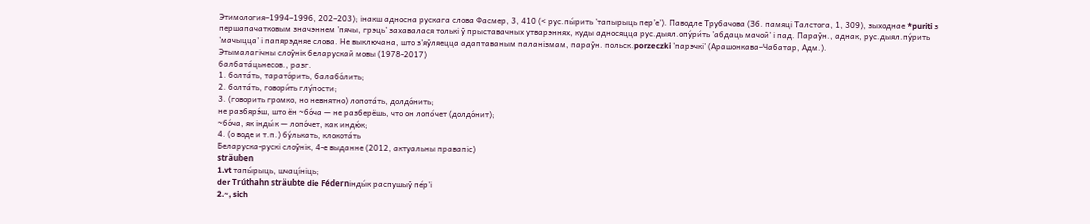Этимология–1994–1996, 202–203); інакш адносна рускага слова Фасмер, 3, 410 (< рус.пы́рить ’тапырыць пер’е’). Паводле Трубачова (Зб. памяці Талстога, 1, 309), зыходнае *puriti з першапачатковым значэннем ’пячы, грэць’ захавалася толькі ў прыставачных утварэннях, куды адносяцца рус.дыял.опу́ри́ть ’абдаць мачой’ і пад. Параўн., аднак, рус.дыял.пу́рить ’мачыцца’ і папярэдняе слова. Не выключана, што з’яўляецца адаптаваным паланізмам, параўн. польск.porzeczki ’парэчкі’ (Арашонкава–Чабатар, Адм.).
Этымалагічны слоўнік беларускай мовы (1978-2017)
балбата́цьнесов., разг.
1. болта́ть, тарато́рить, балабо́лить;
2. болта́ть, говори́ть глу́пости;
3. (говорить громко, но невнятно) лопота́ть, долдо́нить;
не разбярэ́ш, што ён ~бо́ча — не разберёшь, что он лопо́чет (долдо́нит);
~бо́ча, як інды́к — лопо́чет, как индю́к;
4. (о воде и т.п.) бу́лькать, клокота́ть
Беларуска-рускі слоўнік, 4-е выданне (2012, актуальны правапіс)
sträuben
1.vt тапы́рыць, шчаці́ніць;
der Trúthahn sträubte die Fédernінды́к распушыў пе́р’і
2.~, sich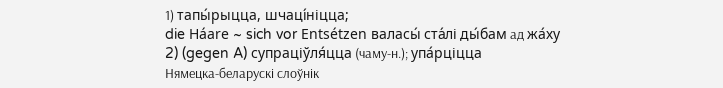1) тапы́рыцца, шчаці́ніцца;
die Háare ~ sich vor Entsétzen валасы́ ста́лі ды́бам ад жа́ху
2) (gegen A) супраціўля́цца (чаму-н.); упа́рціцца
Нямецка-беларускі слоўнік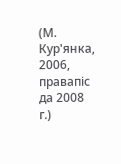(М. Кур'янка, 2006, правапіс да 2008 г.)